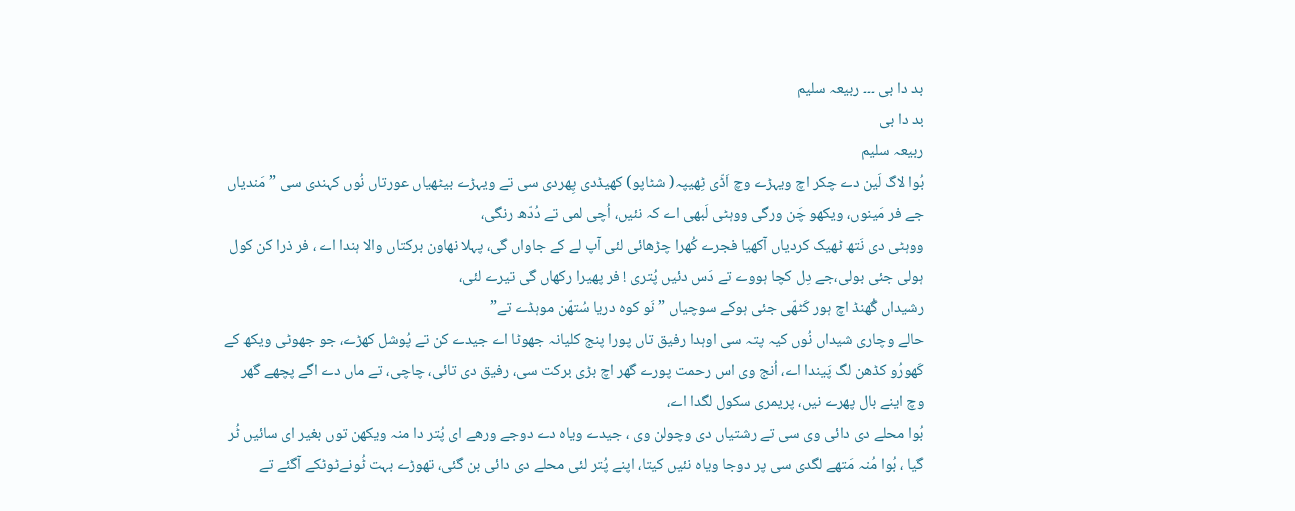بد دا بی ۔۔۔ ربیعہ سلیم
بد دا بی
ربیعہ سلیم
بُوا لاگ لَین دے چکر اچ ویہڑے وچ اَڈّی ٹِھیپہ( شٹاپو) کھیڈدی پِھردی سی تے ویہڑے بیٹھیاں عورتاں نُوں کہندی سی ” مَندیاں جے فر مَینوں، ویکھو چَن ورگی ووہٹی لَبھی اے کہ نئیں، اُچی لمی تے دُدّھ رنگی،
ووہٹی دی نَتھ ٹھیک کردیاں آکھیا فجرے کُھرا چڑھائی لئی آپ لے کے جاواں گی، پہلا نھاون برکتاں والا ہندا اے ، فر ذرا کن کول ہولی جئی بولی،جے دِل کچا ہووے تے دَس دئیں پُتری ! فر پھیرا رکھاں گی تیرے لئی،
رشیداں گُھنڈ اچ ہور کَٹھّی جئی ہوکے سوچیاں ” نَو کوہ دریا سُتھّن موہڈے تے”
حالے وچاری شیداں نُوں کیہ پتہ سی اوہدا رفیق تاں پورا پنج کلیانہ جھوٹا اے جیدے کن تے پُوشل کھڑے، جو جھوٹی ویکھ کے کَھورُو کڈھن لگ پَیندا اے، اُنج وی اس رحمت پورے گھر اچ بڑی برکت سی، رفیق دی تائی، چاچی، تے ماں دے اگے پچھے گھر وچ اینے بال پھرے نیں، پریمری سکول لگدا اے،
بُوا محلے دی دائی وی سی تے رشتیاں دی وچولن وی ، جیدے ویاہ دے دوجے ورھے ای پُتر دا منہ ویکھن توں بغیر ای سائیں ٹُر گیا ، بُوا مُنہ مَتھے لگدی سی پر دوجا ویاہ نئیں کیتا، اپنے پُتر لئی محلے دی دائی بن گئی، تھوڑے بہت ٹُونےٹوٹکے آگئے تے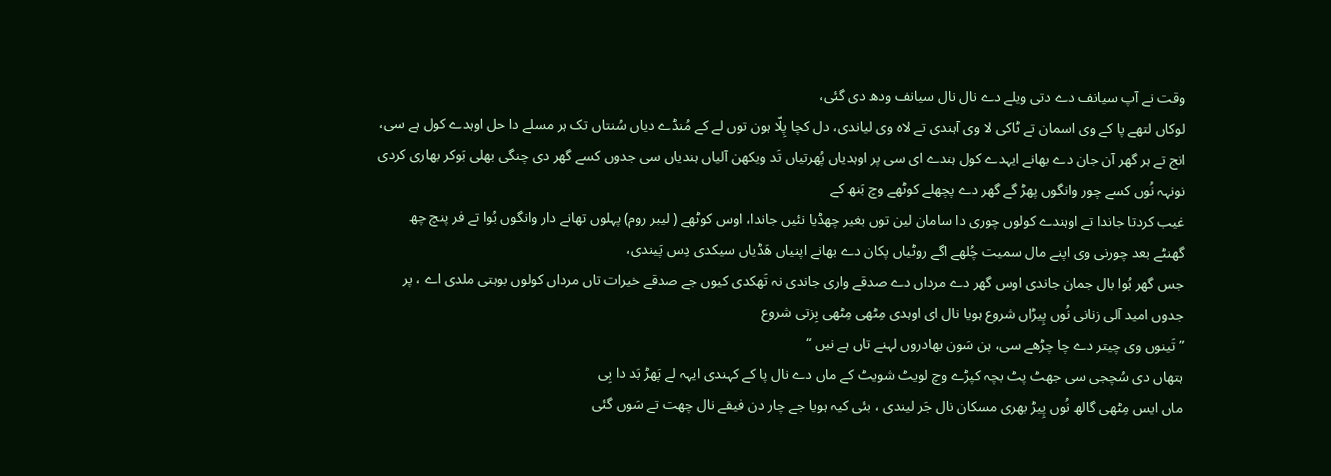وقت نے آپ سیانف دے دتی ویلے دے نال نال سیانف ودھ دی گئی،
لوکاں لتھے پا کے وی اسمان تے ٹاکی لا وی آہندی تے لاہ وی لیاندی، دل کچا پِلّا ہون توں لے کے مُنڈے دیاں سُنتاں تک ہر مسلے دا حل اوہدے کول ہے سی،
انج تے ہر گھر آن جان دے بھانے ایہدے کول ہندے ای سی پر اوہدیاں پُھرتیاں تَد ویکھن آلیاں ہندیاں سی جدوں کسے گھر دی چنگی بھلی بَوکر بھاری کردی نونہہ نُوں کسے چور وانگوں پھڑ گے گھر دے پچھلے کوٹھے وچ بَنھ کے
غیب کردتا جاندا تے اوہندے کولوں چوری دا سامان لین توں بغیر چھڈیا نئیں جاندا، اوس کوٹھے ( لیبر روم) پہلوں تھانے دار وانگوں بُوا تے فر پنچ چھ گھنٹے بعد چورنی وی اپنے مال سمیت چُلھے اگے روٹیاں پکان دے بھانے اپنیاں ھَڈیاں سیکدی دِس پَیندی،
جس گھر بُوا بال جمان جاندی اوس گھر دے مرداں دے صدقے واری جاندی نہ تَھکدی کیوں جے صدقے خیرات تاں مرداں کولوں بوہتی ملدی اے ، پر جدوں امید آلی زنانی نُوں پِیڑاں شروع ہویا نال ای اوہدی مِٹھی مِٹھی بِزتی شروع
” تَینوں وی چیتر دے چا چڑھے سی، ہن سَون بھادروں لہنے تاں ہے نیں “
ہتھاں دی سُچجی سی جھٹ پٹ بچہ کپڑے وچ لویٹ شویٹ کے ماں دے نال پا کے کہندی ایہہ لے پَھڑ بَد دا بِی
ماں ایس مِٹھی گالھ نُوں پِیڑ بھری مسکان نال جَر لیندی ، بئی کیہ ہویا جے چار دن فیقے نال چھت تے سَوں گئی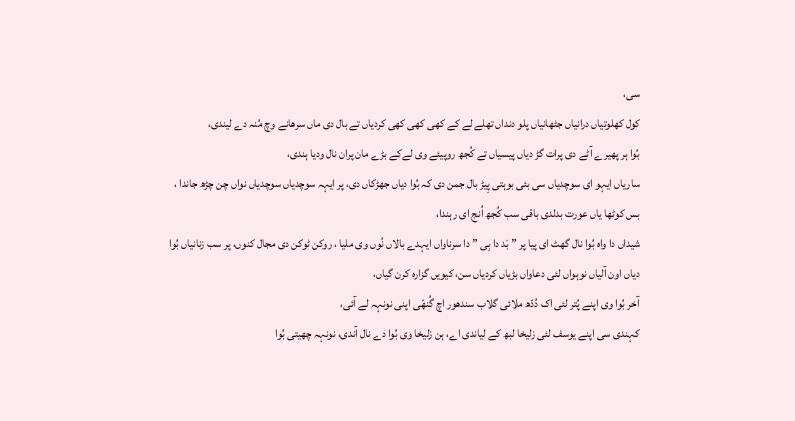سی،
کول کھلوتیاں درانیاں جٹھانیاں پلو دنداں تھلے لے کے کھی کھی کھی کردیاں تے بال دی ماں سرھانے وچ مُنہ دے لیندی،
بُوا ہر پھیرے آٹے دی پرات گڑ دیاں پیسیاں تے کُجھ روپیئے وی لےکے بڑے مان پران نال ودیا ہندی،
ساریاں ایہو ای سوچدیاں سی بئی بوہتی پِیڑ بال جمن دی کہ بُوا دیاں جھڑکاں دی، پر ایہہ سوچدیاں سوچدیاں نواں چن چڑھ جاندا ،
بس کوٹھا یاں عورت بدلدی باقی سب کُجھ اُنج ای رہندا،
شیداں دا واہ بُوا نال گھٹ ای پیا پر ” بَد دا بِی ” دا سرناواں ایہدے بالاں نُوں وی ملیا ، روکن ٹوکن دی مجال کنوں، پر سب زنانیاں بُوا دیاں اون آلیاں نوہواں لئی دعاواں بڑیاں کردیاں سن، کیویں گزارہ کرن گیاں،
آخر بُوا وی اپنے پُتر لئی اک دُدّھ ملائی گلاب سندھور اچ گُنھّی اپنی نونہہ لے آئی،
کہندی سی اپنے یوسف لئی زلیخا لبھ کے لیاندی اے، ہن زلیخا وی بُوا دے نال آندی، نونہہ چھیتی بُوا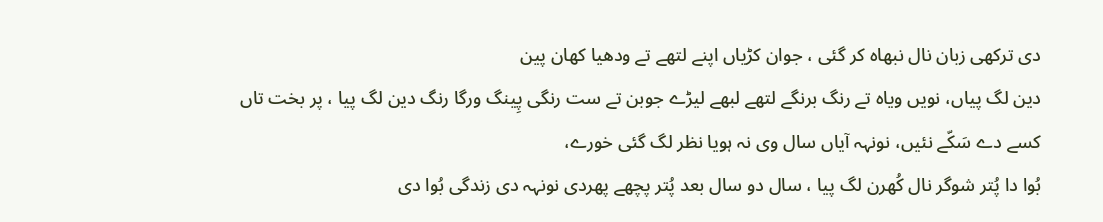دی ترکھی زبان نال نبھاہ کر گئی ، جوان کڑیاں اپنے لتھے تے ودھیا کھان پین
دین لگ پیاں، نویں ویاہ تے رنگ برنگے لتھے لبھے لیڑے جوبن تے ست رنگی پِینگ ورگا رنگ دین لگ پیا ، پر بخت تاں کسے دے سَکّے نئیں، نونہہ آیاں سال وی نہ ہویا نظر لگ گئی خورے،
بُوا دا پُتر شوگر نال کُھرن لگ پیا ، سال دو سال بعد پُتر پچھے پھردی نونہہ دی زندگی بُوا دی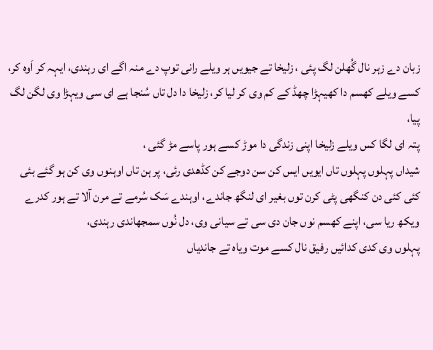زبان دے زہر نال گُھلن لگ پئی ، زلیخا تے جیویں ہر ویلے رانی توپ دے منہ اگے ای رہندی، ایہہ کر اَوہ کر، کسے ویلے کھسم دا کھیہڑا چھڈ کے کم وی کر لیا کر، زلیخا دا دل تاں سُنجا ہے ای سی ویہڑا وی لگن لگ پیا،
پتہ ای لگا کس ویلے زلیخا اپنی زندگی دا موڑ کسے ہور پاسے مڑ گئی ،
شیداں پہلوں پہلوں تاں ایویں ایس کن سن دوجے کن کڈھدی رئی، پر ہن تاں اوہنوں وی کن ہو گئے بئی کئی کئی دن کنگھی پٹی کرن توں بغیر ای لنگھ جاندے، اوہندے سَک سُرمے تے مرن آلا تے ہور کدرے ویکھ ریا سی، اپنے کھسم نوں جان دی سی تے سیانی وی، دل نُوں سمجھاندی رہندی،
پہلوں وی کدی کدائیں رفیق نال کسے موت ویاہ تے جاندیاں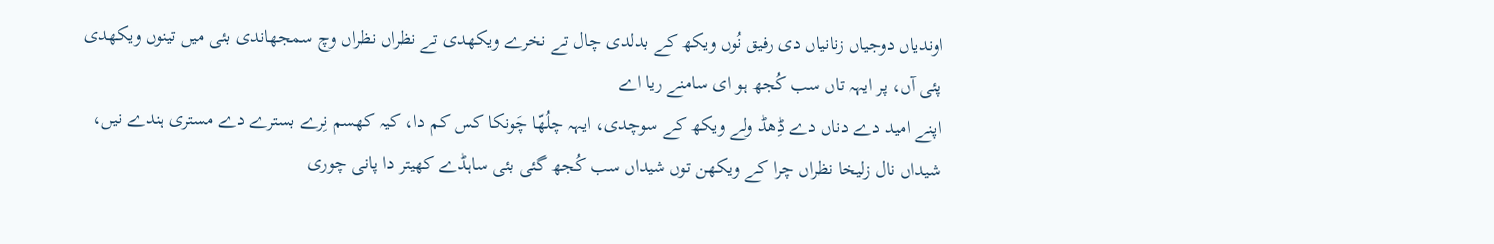اوندیاں دوجیاں زنانیاں دی رفیق نُوں ویکھ کے بدلدی چال تے نخرے ویکھدی تے نظراں نظراں وچ سمجھاندی بئی میں تینوں ویکھدی پئی آں، پر ایہہ تاں سب کُجھ ہو ای سامنے ریا اے
اپنے امید دے دناں دے ڈِھڈ ولے ویکھ کے سوچدی، ایہہ چلُھّا چَونکا کس کم دا، کیہ کھسم نِرے بسترے دے مستری ہندے نیں،
شیداں نال زلیخا نظراں چرا کے ویکھن توں شیداں سب کُجھ گئی بئی ساہڈے کھیتر دا پانی چوری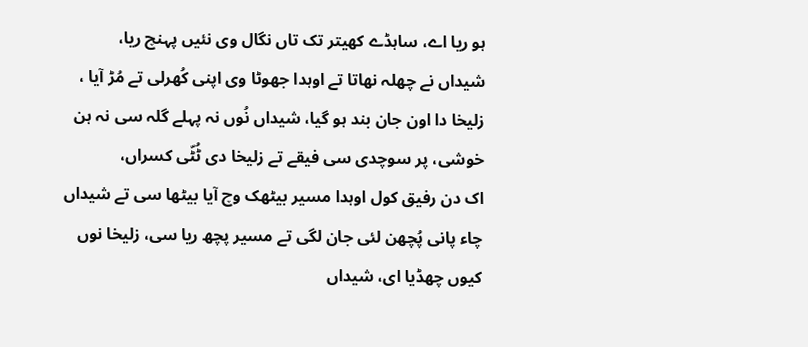ہو ریا اے، ساہڈے کھیتر تک تاں نگال وی نئیں پہنچ ریا،
شیداں نے چھلہ نھاتا تے اوہدا جھوٹا وی اپنی کُھرلی تے مُڑ آیا ، زلیخا دا اون جان بند ہو گیا، شیداں نُوں نہ پہلے گلہ سی نہ ہن خوشی، پر سوچدی سی فیقے تے زلیخا دی ٹُٹّی کسراں،
اک دن رفیق کول اوہدا مسیر بیٹھک وچ آیا بیٹھا سی تے شیداں چاء پانی پُچھن لئی جان لگی تے مسیر پچھ ریا سی، زلیخا نوں کیوں چھڈیا ای، شیداں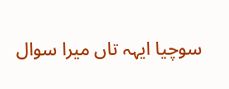سوچیا ایہہ تاں میرا سوال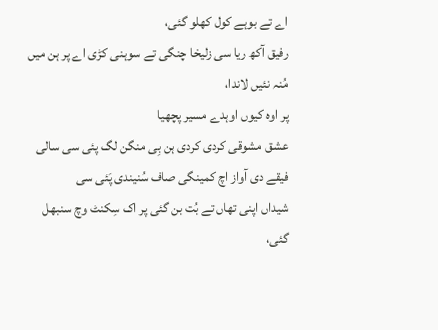اے تے بوہے کول کھلو گئی،
رفیق آکھ ریا سی زلیخا چنگی تے سوہنی کڑی اے پر ہن میں مُنہ نئیں لاندا،
پر اوہ کیوں اوہدے مسیر پچھیا
عشق مشوقی کردی کردی ہن بِی منگن لگ پئی سی سالی
فیقے دی آواز اچ کمینگی صاف سُنیندی پَئی سی
شیداں اپنی تھاں تے بُت بن گئی پر اک سِکنٹ وچ سنبھل گئی،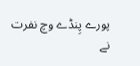پورے پِنڈے وچ نفرت نے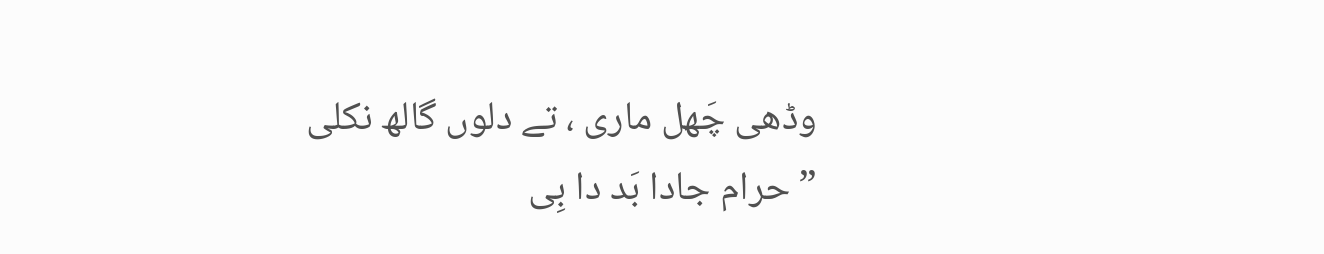وڈھی چَھل ماری ، تے دلوں گالھ نکلی
” حرام جادا بَد دا بِی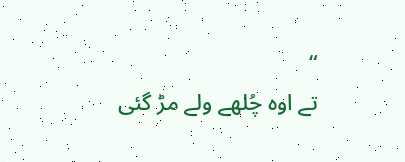“
تے اوہ چُلھے ولے مڑ گئی